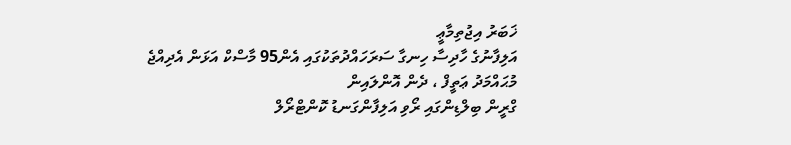ޚަބަރު އިޖުތިމާޢީ
އަލިފާނުގެ ހާދިސާ ހިނގާ ސަރަހައްދުތަކުގައި އެން95 މާސްކް އަޅަން އެދިއްޖެ
މުޙައްމަދު ޢަތީފް ، ދެން އޮންލައިން
ގްރީން ބިލްޑިންގައި ރޯވި އަލިފާންގަނޑު ކޮންޓްރޯލް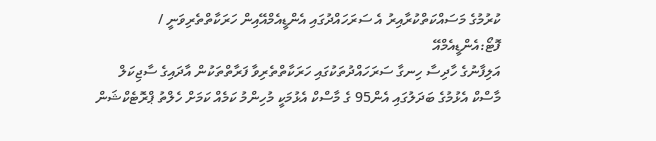ކުރުމުގެ މަސައްކަތްކުރާއިރު އެ ސަރަހައްދުގައި އެންޑީއެމްއޭއިން ހަރަކާތްތެރިވަނީ / ފޮޓޯ:އެންޑީއެމްއޭ
އަލިފާނުގެ ހާދިސާ ހިނގާ ސަރަހައްދުތަކުގައި ހަރަކާތްތެރިވާ ފަރާތްތަކުން އާދައިގެ ސާޖިކަލް މާސްކް އެޅުމުގެ ބަދަލުގައި އެން95 ގެ މާސްކް އެޅުމަކީ މުހިންމު ކަމެއް ކަމަށް ހެލްތު ޕްރޮޓެކްޝަން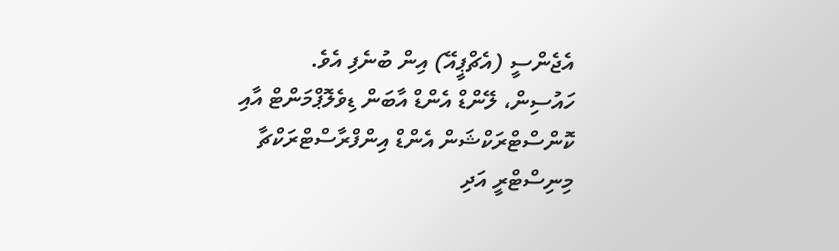އެޖެންސީ (އެޗްޕީއޭ) އިން ބުނެފި އެވެ.
ހައުސިން، ލޭންޑް އެންޑް އާބަން ޑިވެލޮޕްމަންޓް އާއި ކޮންސްޓްރަކްޝަން އެންޑް އިންފްރާސްޓްރަކްޗާ މިނިސްޓްރީ އަދި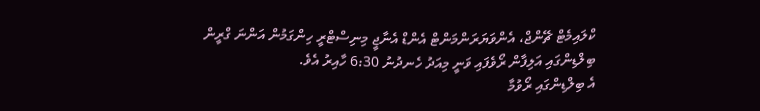ކްލައިމެޓް ޗޭންޖް، އެންވަޔަރަންމަންޓް އެންޑް އެނާޖީ މިނިސްޓްރީ ހިންގަމުން އަންނަ ގްރީން ބިލްޑިންގައި އަލިފާން ރޯވެފައި ވަނީ މިއަދު ހެނދުނު 6:30 ހާއިރު އެވެ.
އެ ބިލްޑިންގައި ރޯވުމާ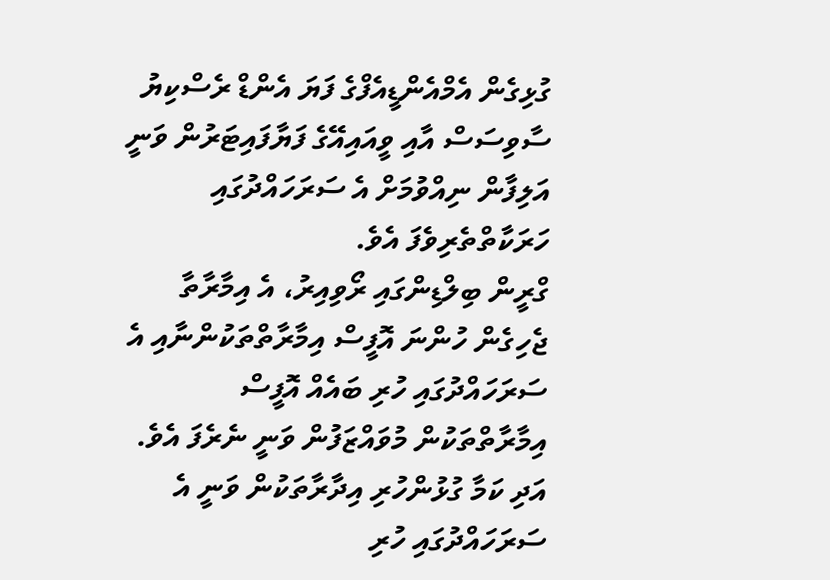ގުޅިގެން އެމްއެންޑީއެފްގެ ފަޔަ އެންޑް ރެސްކިޔު ސާވިސަސް އާއި ވީއައިއޭގެ ފަޔާފައިޓަރުން ވަނީ އަލިފާން ނިއްވުމަށް އެ ސަރަހައްދުގައި ހަރަކާތްތެރިވެފަ އެވެ.
ގްރީން ބިލްޑިންގައި ރޯވިއިރު، އެ އިމާރާތާ ޖެހިގެން ހުންނަ އޮފީސް އިމާރާތްތަކުންނާއި އެ ސަރަހައްދުގައި ހުރި ބައެއް އޮފީސް އިމާރާތްތަކުން މުވައްޒަފުން ވަނީ ނެރެފަ އެވެ. އަދި ކަމާ ގުޅުންހުރި އިދާރާތަކުން ވަނީ އެ ސަރަހައްދުގައި ހުރި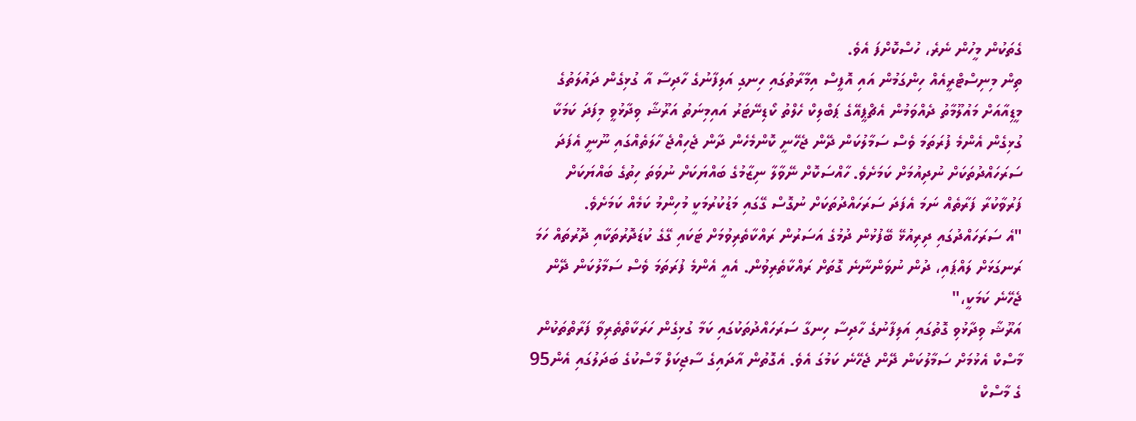ގެތަކުން މީހުން ނެރެ، ހުސްކޮށްފަ އެވެ.
ތިން މިނިސްޓްރީއެއް ހިންގަމުން އައި އޮފީސް އިމާރާތުގައި ހިނގި އަލިފާނުގެ ހާދިސާ އާ ގުޅިގެން ދައުލަތުގެ މީޑިއާއަށް މައުލޫމާތު ދެއްވަމުން އެޗްޕީއޭގެ ޕަބްލިކް ހެލްތު ކޯޑިނޭޓަރު އައިމިނަތު އަރޫޝާ ވިދާޅުވީ މިފަދަ ކަމަކާ ގުޅިގެން އެންމެ ފުރަތަމަ ވެސް ސަމާލުކަން ދޭން ޖެހޭނީ ކޮންމެހެން ދާން ޖެހިއްޖެ ހާލަތެއްގައި ނޫނީ އެފަދަ ސަރަހައްދުތަކަށް ނުދިއުމަށް ކަމަށެވެ. ހާއްސަކޮށް ނޭވާލާ ނިޒާމުގެ ބައްޔަކަށް ނުވަތަ ހިތުގެ ބައްޔަކަށް ފަރުވާކުރާ ފަރާތެއް ނަމަ އެފަދަ ސަރަހައްދުތަކަށް ނުގޮސް ގޭގައި މަޑުކުރުމަކީ މުހިންމު ކަމެއް ކަމަށެވެ.
"އެ ސަރަހައްދުގައި ދިރިއުޅޭ ބޭފުޅުން ދުމުގެ އަސަރުން ރައްކާތެރިވުމަށް ޓަކައި ގޭގެ ކުޑަދޮރުތަކާއި ދޮރުތައް ހަމަ ރަނގަޅަށް ލައްޕައި، ދުން ނުވަންނާނެ ގޮތަށް ރައްކާތެރިވުން. އެއީ އެންމެ ފުރަތަމަ ވެސް ސަމާލުކަން ދޭން ޖެހޭނެ ކަމަކީ،"
އަރޫޝާ ވިދާޅުވި ގޮތުގައި އަލިފާނުގެ ހާދިސާ ހިނގާ ސަރަހައްދުތަކުގައި ކަމާ ގުޅިގެން ހަރަކާތްތެރިވާ ފަރާތްތަކުން މާސްކް އެޅުމަށް ސަމާލުކަން ދޭން ޖެހޭނެ ކަމުގަ އެވެ. އެގޮތުން އާދައިގެ ސާޖިކަލް މާސްކުގެ ބަދަލުގައި އެން95 ގެ މާސްކް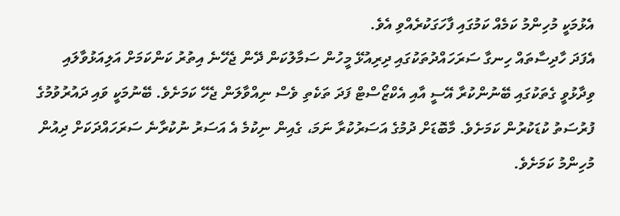އެޅުމަކީ މުހިންމު ކަމެއް ކަމުގައި ފާހަގަކުރެއްވި އެވެ.
އެފަދަ ހާދިސާތައް ހިނގާ ސަރަހައްދުތަކުގައި ދިރިއުޅޭ މީހުން ސަމާލުކަން ދޭން ޖެހޭނެ އިތުރު ކަންކަމަށް އަލިއަޅުވާލައި ވިދާޅުވީ ގެތަކުގައި ބޭނުންކުރާ އޭސީ އާއި އެކްޒޯސްޓް ފަދަ ތަކެތި ވެސް ނިއްވާލަން ޖެހޭ ކަމަށެވެ. ބޭނުމަކީ ވައި ދައުރުވުމުގެ ފުރުސަތު ކުޑަކުރުން ކަމަށެވެ. މާބޮޑަށް ދުމުގެ އަސަރުކުރާ ނަމަ، ގެއިން ނިކުމެ އެ އަސަރު ނުކުރާނެ ސަރަހައްދަކަށް ދިއުން މުހިންމު ކަމަށެވެ.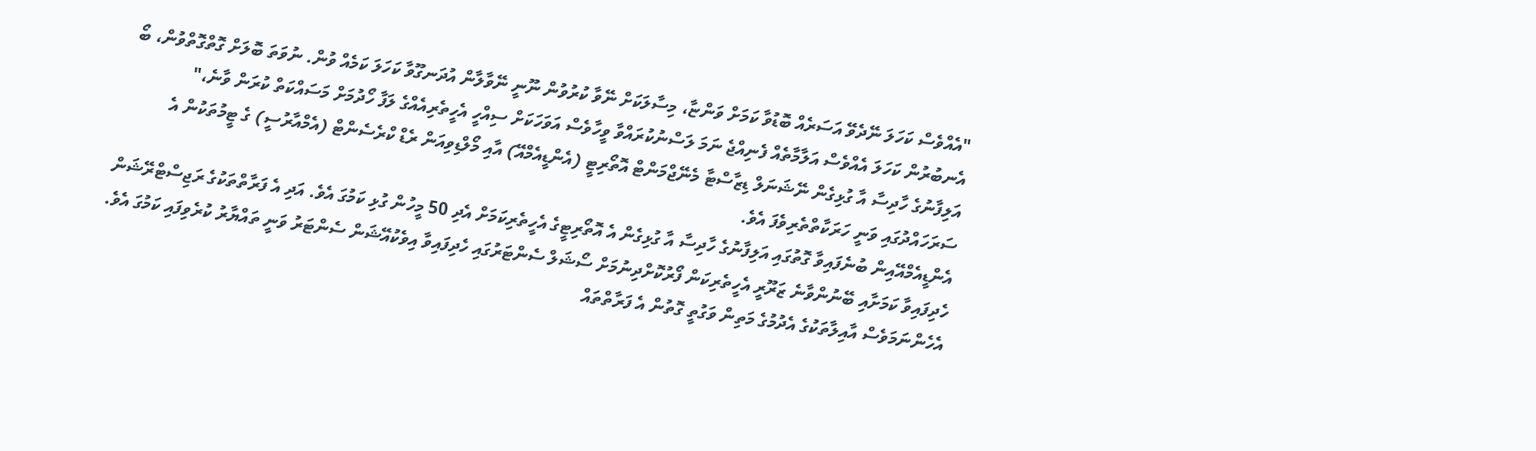"އެއްވެސް ކަހަލަ ނޭދެވޭ އަސަރެއް ބޮޑުވާ ކަމަށް ވަންޏާ، މިސާލަކަށް ނޭވާ ކުރުވުން ނޫނީ ނޭވާލާން އުދަނގޫވާ ކަހަލަ ކަމެއް ވުން. ނުވަތަ ބޮލަށް ގޮތްގޮތްވުން، ބޯ އެނބުރުން ކަހަލަ އެއްވެސް އަލާމާތެއް ފެނިއްޖެ ނަމަ ލަސްނުކުރައްވާ ވީހާވެސް އަވަހަކަށް ސިއްހީ އެހީތެރިއެއްގެ ލަފާ ހޯދުމަށް މަސައްކަތް ކުރަން ވާނެ،"
އަލިފާނުގެ ހާދިސާ އާ ގުޅިގެން ނޭޝަނަލް ޑިޒާސްޓާ މެނޭޖްމަންޓް އޮތޯރިޓީ (އެންޑީއެމްއޭ) އާއި މޯލްޑިވިއަން ރެޑް ކްރެސެންޓް (އެމްއާރުސީ) ގެ ޓީމުތަކުން އެ ސަރަހައްދުގައި ވަނީ ހަރަކާތްތެރިވެފަ އެވެ.
އެންޑީއެމްއޭއިން ބުނެފައިވާ ގޮތުގައި އަލިފާނުގެ ހާދިސާ އާ ގުޅިގެން އެ އޮތޯރިޓީގެ އެހީތެރިކަމަށް އެދި 50 މީހުން ގުޅި ކަމުގަ އެވެ. އަދި އެ ފަރާތްތަކުގެ ރަޖިސްޓްރޭޝަން ހެދިފައިވާ ކަމަށާއި ބޭނުންވާނެ ޒަރޫރީ އެހީތެރިކަން ފޯރުކޮށްދިނުމަށް ސޯޝަލް ސެންޓަރުގައި ހެދިފައިވާ އިވެކުއޭޝަން ސެންޓަރު ވަނީ ތައްޔާރު ކުރެވިފައި ކަމުގަ އެވެ. އެހެންނަމަވެސް އާއިލާތަކުގެ އެދުމުގެ މަތިން ވަގުތީ ގޮތުން އެ ފަރާތްތައް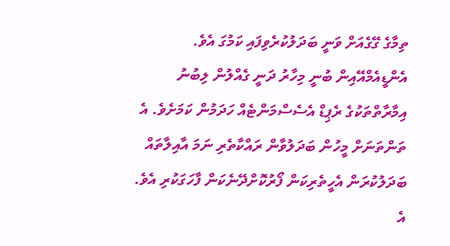ތިމާގެ ގޭގެއަށް ވަނީ ބަދަލުކުރެވިފައި ކަމުގަ އެވެ.
އެންޑީއެމްއޭއިން ބުނީ މިހާރު ދަނީ ގެއްލުން ލިބުނު އިމާރާތްތަކުގެ ރެޕިޑް އެސެސްމަންޓެއް ހަދަމުން ކަމަށެވެ. އެ ތަންތަނަށް މީހުން ބަދަލުވާން ރައްކާތެރި ނަމަ އާއިލާތައް ބަދަލުކުރަން އެހީތެރިކަން ފޯރުކޮށްދޭނެކަން ފާހަގަކުރި އެވެ.
އެ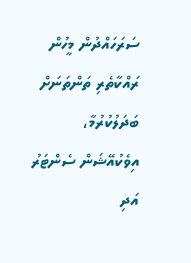ސަރަހައްދުން މީހުން ރައްކާތެރި ތަންތަނަށް ބަދަލުކުރުމާ، އިވެކުއޭޝަން ސެންޓަރު އަދި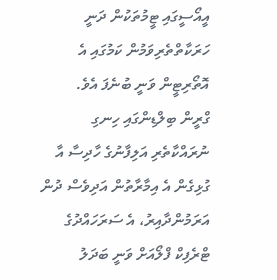އީއޯސީގައި ޓީމުތަކުން ދަނީ ހަރަކާތްތެރިވަމުން ކަމުގައި އެ އޮތޯރިޓީން ވަނީ ބުނެފަ އެވެ.
ގްރީން ބިލްޑިންގައި ހިނގި ނުރައްކާތެރި އަލިފާނުގެ ހާދިސާ އާ ގުޅިގެން އެ އިމާރާތުން އަދިވެސް ދުން އަރަމުންދާއިރު، އެ ސަރަހައްދުގެ ޓްރެފިކް ފްލޯއަށް ވަނީ ބަދަލު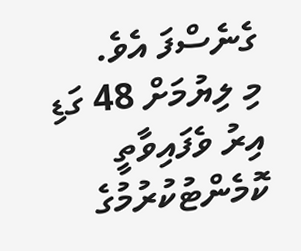ގެނެސްފަ އެވެ.
މި ލިޔުމަށް 48 ގަޑި އިރު ވެފައިވާތީ ކޮމެންޓުކުރުމުގެ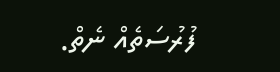ފުރުސަތެއް ނެތް.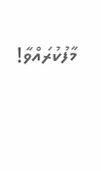މާފުކުރައްވާ!